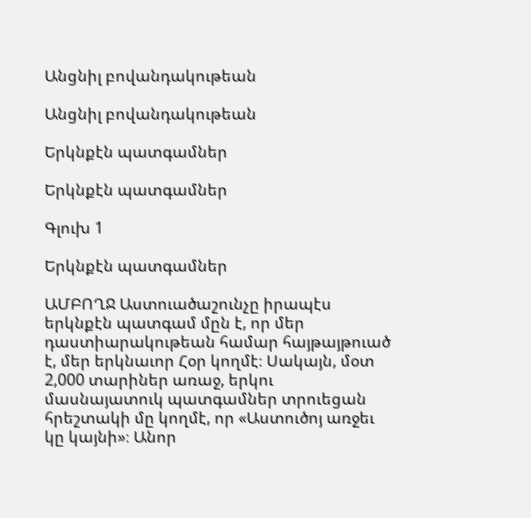Անցնիլ բովանդակութեան

Անցնիլ բովանդակութեան

Երկնքէն պատգամներ

Երկնքէն պատգամներ

Գլուխ 1

Երկնքէն պատգամներ

ԱՄԲՈՂՋ Աստուածաշունչը իրապէս երկնքէն պատգամ մըն է, որ մեր դաստիարակութեան համար հայթայթուած է, մեր երկնաւոր Հօր կողմէ։ Սակայն, մօտ 2,000 տարիներ առաջ, երկու մասնայատուկ պատգամներ տրուեցան հրեշտակի մը կողմէ, որ «Աստուծոյ առջեւ կը կայնի»։ Անոր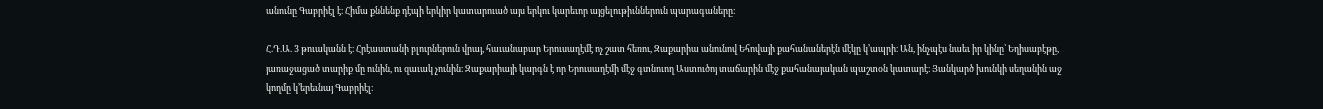անունը Գաբրիէլ է։ Հիմա քննենք դէպի երկիր կատարուած այս երկու կարեւոր այցելութիւններուն պարագաները։

Հ.Դ.Ա. 3 թուականն է։ Հրէաստանի բլուրներուն վրայ, հաւանաբար Երուսաղէմէ ոչ շատ հեռու, Զաքարիա անունով Եհովայի քահանաներէն մէկը կ’ապրի։ Ան, ինչպէս նաեւ իր կինը՝ Եղիսաբէթը, յառաջացած տարիք մը ունին, ու զաւակ չունին։ Զաքարիայի կարգն է որ Երուսաղէմի մէջ գտնուող Աստուծոյ տաճարին մէջ քահանայական պաշտօն կատարէ։ Յանկարծ խունկի սեղանին աջ կողմը կ’երեւնայ Գաբրիէլ։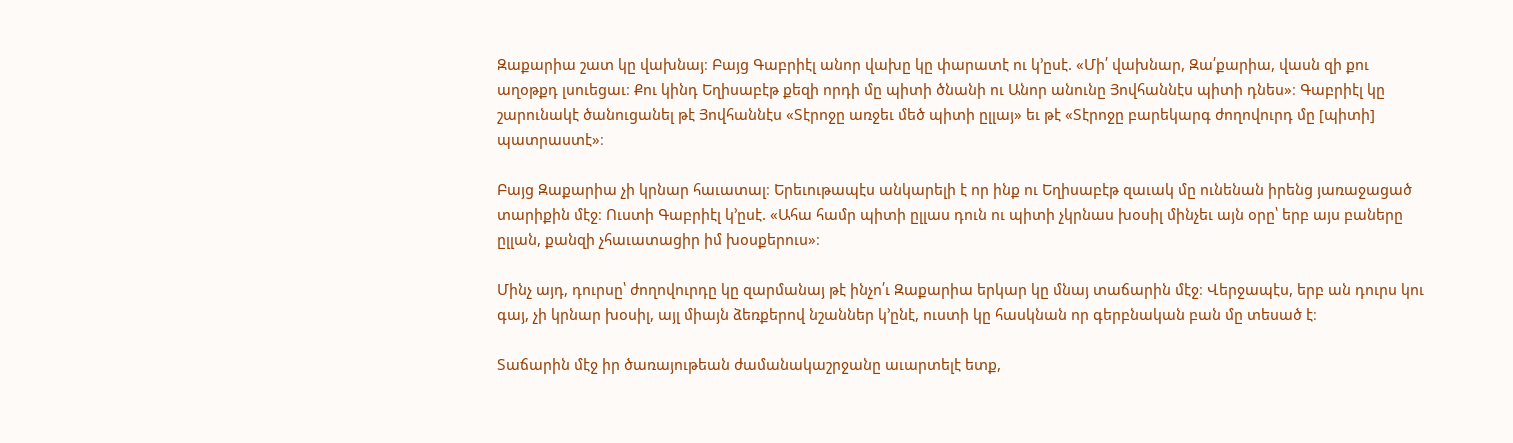Զաքարիա շատ կը վախնայ։ Բայց Գաբրիէլ անոր վախը կը փարատէ ու կ’ըսէ. «Մի՛ վախնար, Զա՛քարիա, վասն զի քու աղօթքդ լսուեցաւ։ Քու կինդ Եղիսաբէթ քեզի որդի մը պիտի ծնանի ու Անոր անունը Յովհաննէս պիտի դնես»։ Գաբրիէլ կը շարունակէ ծանուցանել թէ Յովհաննէս «Տէրոջը առջեւ մեծ պիտի ըլլայ» եւ թէ «Տէրոջը բարեկարգ ժողովուրդ մը [պիտի] պատրաստէ»։

Բայց Զաքարիա չի կրնար հաւատալ։ Երեւութապէս անկարելի է որ ինք ու Եղիսաբէթ զաւակ մը ունենան իրենց յառաջացած տարիքին մէջ։ Ուստի Գաբրիէլ կ’ըսէ. «Ահա համր պիտի ըլլաս դուն ու պիտի չկրնաս խօսիլ մինչեւ այն օրը՝ երբ այս բաները ըլլան, քանզի չհաւատացիր իմ խօսքերուս»։

Մինչ այդ, դուրսը՝ ժողովուրդը կը զարմանայ թէ ինչո՛ւ Զաքարիա երկար կը մնայ տաճարին մէջ։ Վերջապէս, երբ ան դուրս կու գայ, չի կրնար խօսիլ, այլ միայն ձեռքերով նշաններ կ’ընէ, ուստի կը հասկնան որ գերբնական բան մը տեսած է։

Տաճարին մէջ իր ծառայութեան ժամանակաշրջանը աւարտելէ ետք,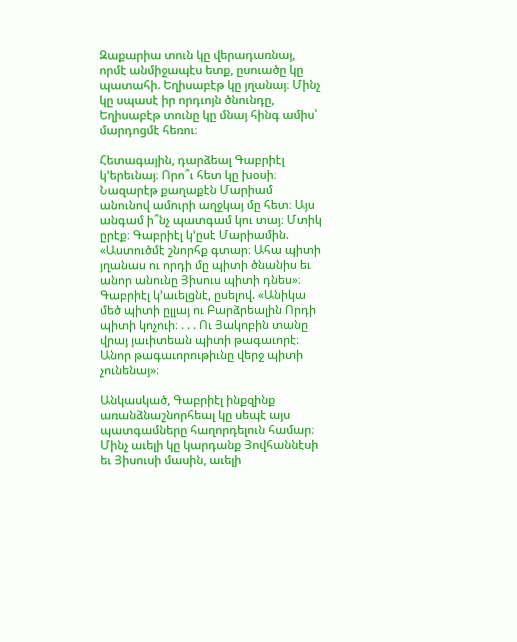Զաքարիա տուն կը վերադառնայ, որմէ անմիջապէս ետք, ըսուածը կը պատահի. Եղիսաբէթ կը յղանայ։ Մինչ կը սպասէ իր որդւոյն ծնունդը, Եղիսաբէթ տունը կը մնայ հինգ ամիս՝ մարդոցմէ հեռու։

Հետագային, դարձեալ Գաբրիէլ կ’երեւնայ։ Որո՞ւ հետ կը խօսի։ Նազարէթ քաղաքէն Մարիամ անունով ամուրի աղջկայ մը հետ։ Այս անգամ ի՞նչ պատգամ կու տայ։ Մտիկ ըրէք։ Գաբրիէլ կ’ըսէ Մարիամին. «Աստուծմէ շնորհք գտար։ Ահա պիտի յղանաս ու որդի մը պիտի ծնանիս եւ անոր անունը Յիսուս պիտի դնես»։ Գաբրիէլ կ’աւելցնէ, ըսելով. «Անիկա մեծ պիտի ըլլայ ու Բարձրեալին Որդի պիտի կոչուի։ . . . Ու Յակոբին տանը վրայ յաւիտեան պիտի թագաւորէ։ Անոր թագաւորութիւնը վերջ պիտի չունենայ»։

Անկասկած, Գաբրիէլ ինքզինք առանձնաշնորհեալ կը սեպէ այս պատգամները հաղորդելուն համար։ Մինչ աւելի կը կարդանք Յովհաննէսի եւ Յիսուսի մասին, աւելի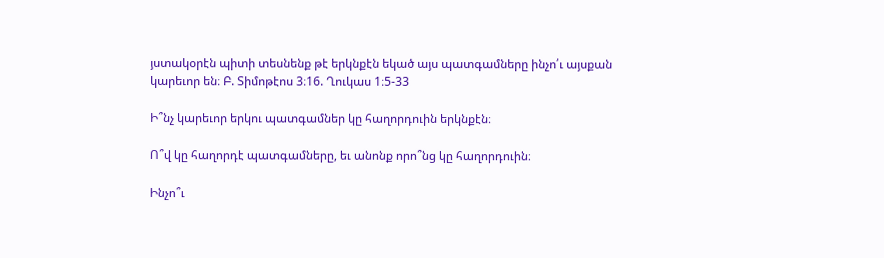յստակօրէն պիտի տեսնենք թէ երկնքէն եկած այս պատգամները ինչո՛ւ այսքան կարեւոր են։ Բ. Տիմոթէոս 3։16. Ղուկաս 1։5-33

Ի՞նչ կարեւոր երկու պատգամներ կը հաղորդուին երկնքէն։

Ո՞վ կը հաղորդէ պատգամները, եւ անոնք որո՞նց կը հաղորդուին։

Ինչո՞ւ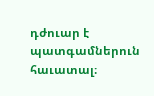դժուար է պատգամներուն հաւատալ։